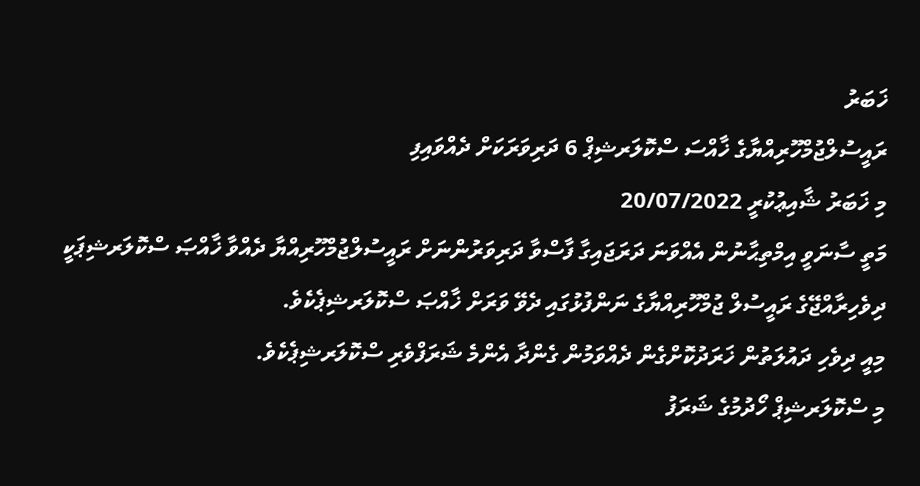ޚަބަރު
ރައީސުލްޖުމްހޫރިއްޔާގެ ޚާއްސަ ސްކޮލަރޝިޕް 6 ދަރިވަރަކަށް ދެއްވައިފި
މި ޚަބަރު ޝާއިޢުކުރީ 20/07/2022
މަތީ ސާނަވީ އިމްތިޙާނުން އެއްވަނަ ދަރަޖައިގާ ފާސްވާ ދަރިވަރުންނަށް ރައީސުލްޖުމްހޫރިއްޔާ ދެއްވާ ޚާއްޞަ ސްކޮލަރޝިޕަކީ ދިވެހިރާއްޖޭގެ ރައީސުލް ޖުމްހޫރިއްޔާގެ ނަންފުޅުގައި ދެވޭ ވަރަށް ޚާއްޞަ ސްކޮލަރޝިޕެކެވެ.
މިއީ ދިވެހި ދައުލަތުން ޚަރަދުކޮށްގެން ދެއްވަމުން ގެންދާ އެންމެ ޝަރަފްވެރި ސްކޮލަރޝިޕެކެވެ.
މި ސްކޮލަރޝިޕް ހޯދުމުގެ ޝަރަފު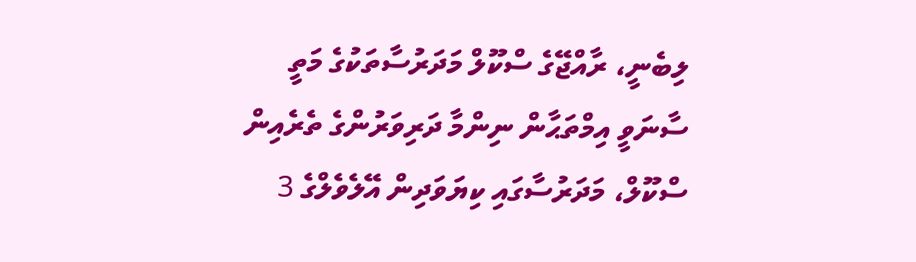ލިބެނީ، ރާއްޖޭގެ ސްކޫލް މަދަރުސާތަކުގެ މަތީ ސާނަވީ އިމްތަޙާން ނިންމާ ދަރިވަރުންގެ ތެރެއިން ސްކޫލް، މަދަރުސާގައި ކިޔަވަދިން އޭލެވެލްގެ 3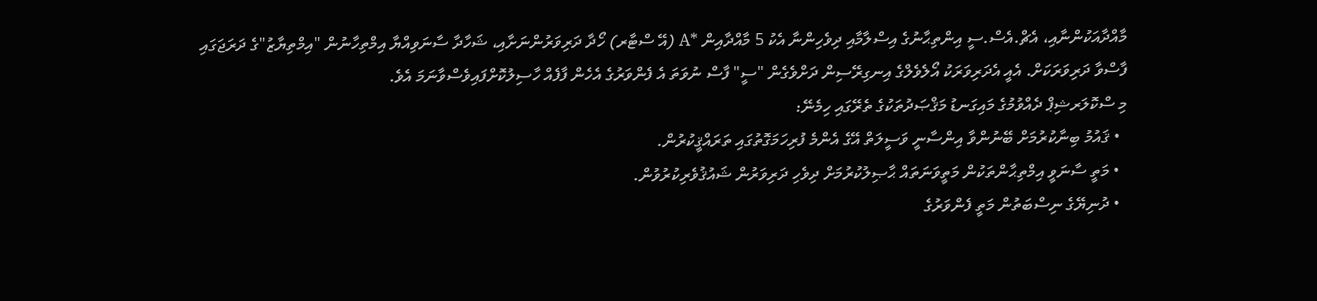މާއްދާއަކުންނާއި، އެޗް.އެސް.ސީ އިންތިޙާނުގެ އިސްލާމާއި ދިވެހިންނާ އެކު 5 މާއްދާއިން *A (އޭ ސްޓާރ) ހޯދާ ދަރިވަރުންނަށާއި، ޝަހާދާ ސާނަވިއްޔާ އިމްތިހާނުން "އިމްތިޔާޒު"ގެ ދަރަޖަގައި ފާސްވާ ދަރިވަރަކަށް. އެއީ އެދަރިވަރަކު އޯލެވެލްގެ އިނގިރޭސިން ދަށްވެގެން "ސީ" ފާސް ނުވަތަ އެ ފެންވަރުގެ އެހެން ފާފެއް ހާސިލުކޮށްފައިވެސްވާނަމަ އެވެ.
މި ސްކޮލަރޝިޕް ދެއްވުމުގެ މައިގަނޑު މަޤްޞަދުތަކުގެ ތެރޭގައި ހިމެނޭ:
  • ޤައުމު ބިނާކުރުމަށް ބޭނުންވާ އިންސާނީ ވަސީލަތް އޭގެ އެންމެ ފުރިހަމަގޮތުގައި ތަރައްޤީކުރުން.
  • މަތީ ސާނަވީ އިމްތިޙާންތަކުން މަތީވަނަތައް ޙާޞިލުކުރުމަށް ދިވެހި ދަރިވަރުން ޝައުޤުވެރިކުރުވުން.
  • ދުނިޔޭގެ ނިސްބަތުން މަތީ ފެންވަރުގެ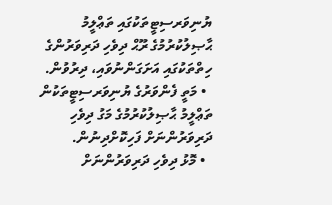ޔުނިވަރސިޓީތަކުގައި ތަޢްލީމު ޙާޞިލުކުރުމުގެ ރޫޙް ދިވެހި ދަރިވަރުންގެ ހިތްތަކުގައި އަށަގަންނުވައި، ދިރުވުން.
  • މަތީ ފެންވަރުގެ ޔުނިވަރސިޓީތަކުން ތަޢްލީމު ޙާޞިލުކުރުމުގެ މަގު ދިވެހި ދަރިވަރުންނަށް ފަހިކޮށްދިނުން.
  • މޮޅު ދިވެހި ދަރިވަރުންނަށް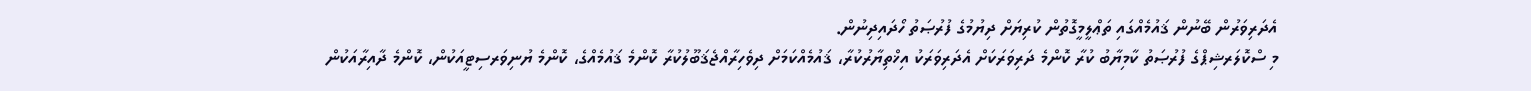އެދަރިވަރުން ބޭނުން ޤައުމެއްގައި ތަޢްލީމީގޮތުން ކުރިޔަށް ދިޔުމުގެ ފުރުޞަތު ހޯދައިދިނުން.
މި ސްކޮލަރޝިޕްގެ ފުރުޞަތު ކާމިޔާބު ކުރާ ކޮންމެ ދަރިވަރަކަށް އެދަރިވަރަކު އިޚްތިޔާރުކުރާ، ޤައުމެއްކަމަށް ދިވެހިރާއްޖެޤަބޫލުކުރާ ކޮންމެ ޤައުމެއްގެ، ކޮންމެ ޔުނިވަރސިޓީއަކުން، ކޮންމެ ދާއިރާއަކުން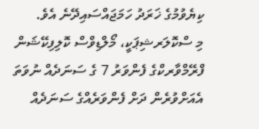ކިޔެވުމުގެ ޚަރަދު ހަމަޖައްސައިދޭނެ އެވެ.
މި ސްކޮލަރޝިޕަކީ، މޯލްޑިވްސް ކޮލިފިކޭޝަން ފްރޭމްވާރކްގެ ފެންވަރު 7 ގެ ސަނަދެއް ނުވަތަ އެއަށްވުރެން ދަށް ފެންވަރެއްގެ ސަނަދެއް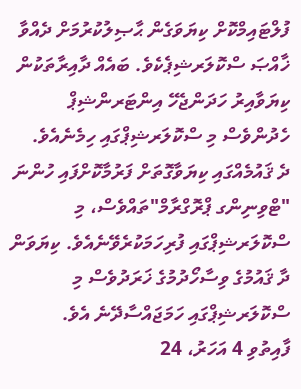ފުލްޓައިމްކޮށް ކިޔަވަގެން ޙާޞިލުކުރުމަށް ދެއްވާ ޚާއްޞަ ސްކޮލަރޝިޕެކެވެ. ބައެއް ދާއިރާތަކުން ކިޔަވާއިރު ހަދަންޖެހޭ އިންޓަރންޝިޕް ހެދުންވެސް މި ސްކޮލަރޝިޕްގައި ހިމެނެއެވެ.
ދެ ޤައުމެއްގައި ކިޔަވާގޮތަށް ފަރުމާކޮށްފައި ހުންނަ "ޓްވިނިންގ ޕްރޮގްރާމް"ތައްވެސް، މި ސްކޮލަރޝިޕްގައި ފުރިހަމަކުރެވޭނެއެވެ. ކިޔަވަން ދާ ޤައުމުގެ ވިސާހޯދުމުގެ ޚަރަދުވެސް މި ސްކޮލަރޝިޕްގައި ހަމަޖައްސާދޭނެ އެވެ.
ފާއިތުވި 4 އަހަރު، 24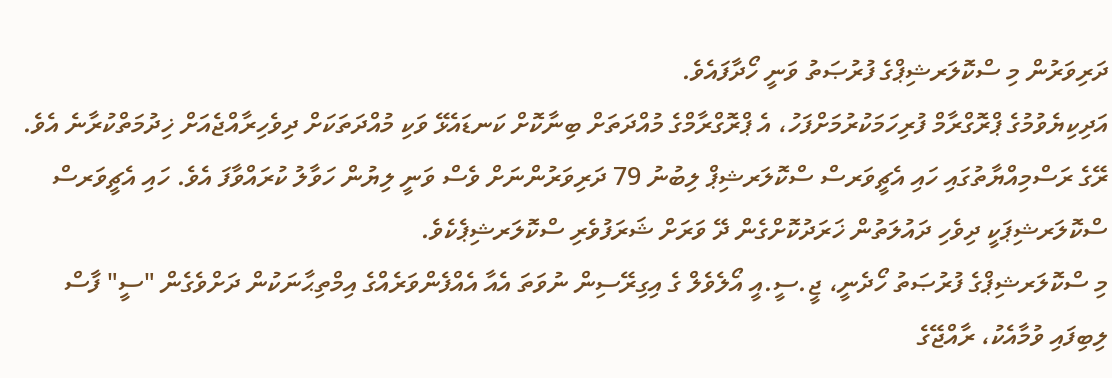ދަރިވަރުން މި ސްކޮލަރޝިޕްގެ ފުރުޞަތު ވަނީ ހޯދާފައެވެ.
އަދިކިޔެވުމުގެ ޕްރޮގްރާމް ފުރިހަމަކުރުމަށްފަހު، އެ ޕްރޮގްރާމްގެ މުއްދަތަށް ބިނާކޮށް ކަނޑައެޅޭ ވަކި މުއްދަތަކަށް ދިވެހިރާއްޖެއަށް ޚިދުމަތްކުރާނެ އެވެ.
ރޭގެ ރަސްމިއްޔާތުގައި ހައި އެޗީވަރސް ސްކޮލަރޝިޕް ލިބުނު 79 ދަރިވަރުންނަށް ވެސް ވަނީ ލިޔުން ހަވާލު ކުރައްވާފަ އެވެ. ހައި އެޗީވަރސް ސްކޮލަރޝިޕަކީ ދިވެހި ދައުލަތުން ޚަރަދުކޮށްގެން ދޭ ވަރަށް ޝަރަފުވެރި ސްކޮލަރޝިޕެކެވެ.
މި ސްކޮލަރޝިޕްގެ ފުރުޞަތު ހޯދެނީ، ޖީ.ސީ.އީ އޯލެވެލް ގެ އިގިރޭސިން ނުވަތަ އެއާ އެއްފެންވަރެއްގެ އިމްތިޙާނަކުން ދަށްވެގެން "ސީ" ފާސް ލިބިފައި ވުމާއެކު، ރާއްޖޭގެ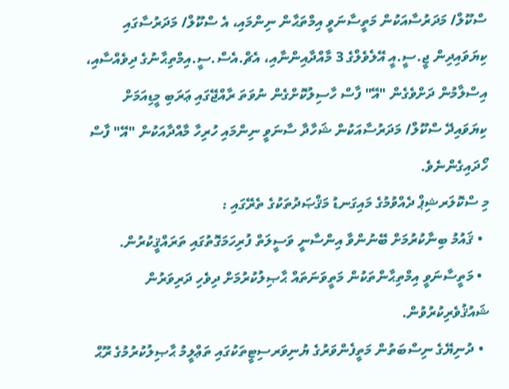ސްކޫލް/ މަދަރުސާއަކުން މަތީސާނަވީ އިމްތަޙާން ނިންމައި، އެ ސްކޫލް/ މަދަރުސާގައި ކިޔަވައިދިން ޖީ.ސީ.އީ އޭލެވެލްގެ 3 މާއްދާއިންނާއި، އެޗް.އެސް.ސީ.އިމްތިޙާނުގެ ދިވެއްސާއި، އިސްލާމުން ދަށްވެގެން "އޭ" ފާސް ހާސިލުކޮށްގެން ނުވަތަ ރާއްޖޭގައި ޢަރަބި މީޑިއަމަށް ކިޔަވައިދޭ ސްކޫލް/ މަދަރުސާއަކުން ޝަހާދާ ސާނަވީ ނިންމައި ހުރިހާ މާއްދާއަކުން "އޭ" ފާސް ހޯދައިގެންނެވެ.
މި ސްކޮލަރޝިޕް ދެއްވުމުގެ މައިގަނޑު މަޤްޞަދުތަކުގެ ތެރޭގައި :
  • ޤައުމު ބިނާކުރުމަށް ބޭނުންވާ އިންސާނީ ވަސީލަތް ފުރިހަމަގޮތުގައި ތަރައްޤީކުރުން.
  • މަތީސާނަވީ އިމްތިޙާންތަކުން މަތީވަނަތައް ޙާޞިލުކުރުމަށް ދިވެހި ދަރިވަރުން ޝައުޤުވެރިކުރުވުން.
  • ދުނިޔޭގެ ނިސްބަތުން މަތީފެންވަރުގެ ޔުނިވަރސިޓީތަކުގައި ތަޢްލީމު ޙާޞިލުކުރުމުގެ ރޫޙް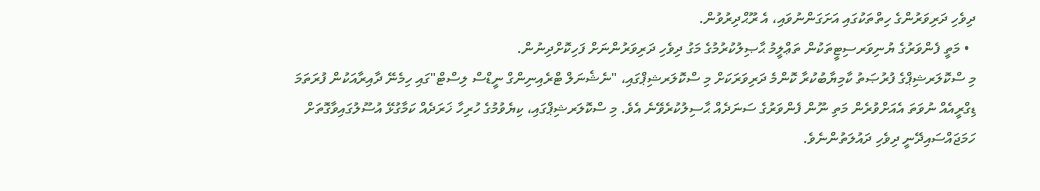ދިވެހި ދަރިވަރުންގެ ހިތްތަކުގައި އަށަގަންނުވައި، އެ ރޫޙްދިރުވުން.
  • މަތީ ފެންވަރުގެ ޔުނިވަރސިޓީތަކުން ތަޢްލީމު ޙާޞިލުކުރުމުގެ މަގު ދިވެހި ދަރިވަރުންނަށް ފަހިކޮށްދިނުން.
މި ސްކޮލަރޝިޕްގެ ފުރުޞަތު ކާމިޔާބުކުރާ ކޮންމެ ދަރިވަރަކަށް މި ސްކޮލަރޝިޕްގައި، "ނެޝެނަލް ޓްރެއިނިންގް ނީޑްސް ލިސްޓް"ގައި ހިމެނޭ ދާއިރާއަކުން ފުރަތަމަ ޑިގްރީއެއް ނުވަތަ އެއަށްވުރެން މަތި ނޫން ފެންވަރުގެ ސަނަދެއް ޙާސިލުކުރެވޭނެ އެވެ. މި ސްކޮލަރޝިޕްގައި، ކިޔެވުމުގެ ހުރިހާ ޚަރަދެއް ކަމާގުޅޭ އުސޫލުގައިވާގޮތަށް ހަމަޖައްސައިދޭނީ ދިވެހި ދައުލަތުންނެވެ.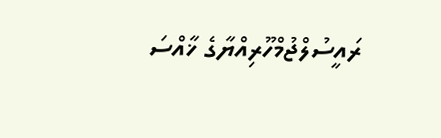ރައީސުލްޖުމްހޫރިއްޔާގެ ޚާއްސަ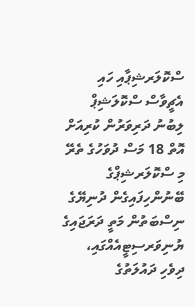ސްކޮލަރޝިޕާއި ހައި އެޗީވާސް ސްކޮލަޝިޕް ލިބުނު ދަރިވަރުން ކުރިއަށް އޮތް 18 މަސް ދުވަހުގެ ތެރޭ މި ސްކޮލަރޝިޕްގެ ބޭނުންހިފައިގެން ދުނިޔޭގެ ނިސްބަތުން މަތީ ދަރަޖައިގެ ޔުނިވަރސިޓީއެއްގައި، ދިވެހި ދައުލަތުގެ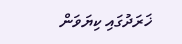ޚަރަދުގައި ކިޔަވަން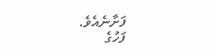ފަށާނެއެވެ.
ފަހުގެ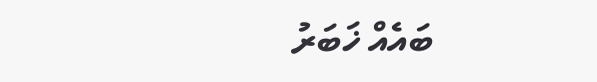ބައެއް ޚަބަރު